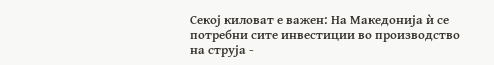Секој киловат е важен: На Македонија ѝ се потребни сите инвестиции во производство на струја -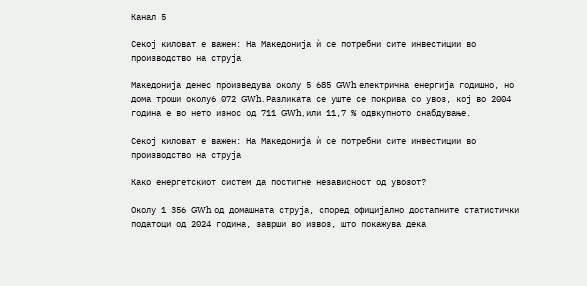Канал 5

Секој киловат е важен: На Македонија ѝ се потребни сите инвестиции во производство на струја

Македонија денес произведува околу 5 685 GWh електрична енергија годишно, но дома троши околу6 072 GWh. Разликата се уште се покрива со увоз, кој во 2004 година е во нето износ од 711 GWh, или 11,7 % одвкупното снабдување.

Секој киловат е важен: На Македонија ѝ се потребни сите инвестиции во производство на струја

Како енергетскиот систем да постигне независност од увозот?

Околу 1 356 GWh од домашната струја, според официјално достапните статистички податоци од 2024 година, заврши во извоз, што покажува дека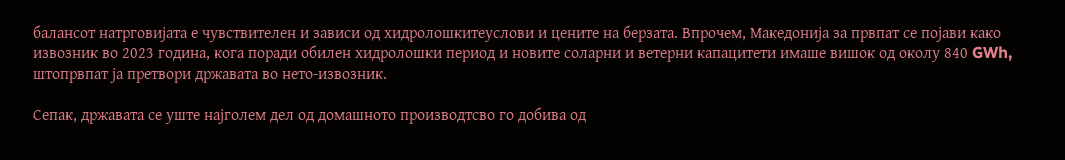балансот натрговијата е чувствителен и зависи од хидролошкитеуслови и цените на берзата. Впрочем, Македонија за првпат се појави како извозник во 2023 година, кога поради обилен хидролошки период и новите соларни и ветерни капацитети имаше вишок од околу 840 GWh, штопрвпат ја претвори државата во нето‑извозник.

Сепак, државата се уште најголем дел од домашното производтсво го добива од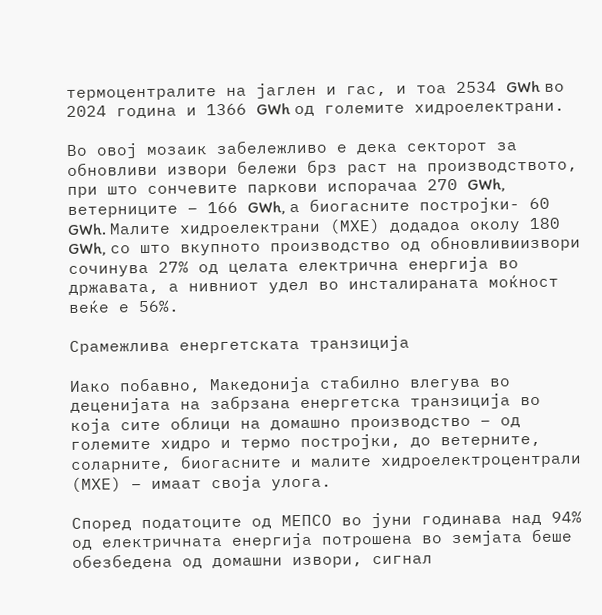термоцентралите на јаглен и гас, и тоа 2534 GWh во 2024 година и 1366 GWh од големите хидроелектрани.

Во овој мозаик забележливо е дека секторот за обновливи извори бележи брз раст на производството, при што сончевите паркови испорачаа 270 GWh, ветерниците – 166 GWh, а биогасните постројки- 60 GWh. Малите хидроелектрани (МХЕ) додадоа околу 180 GWh, со што вкупното производство од обновливиизвори сочинува 27% од целата електрична енергија во државата, а нивниот удел во инсталираната моќност веќе е 56%.

Срамежлива енергетската транзиција

Иако побавно, Македонија стабилно влегува во деценијата на забрзана енергетска транзиција во која сите облици на домашно производство – од големите хидро и термо постројки, до ветерните, соларните, биогасните и малите хидроелектроцентрали (МХЕ) – имаат своја улога.

Според податоците од МЕПСО во јуни годинава над 94% од електричната енергија потрошена во земјата беше обезбедена од домашни извори, сигнал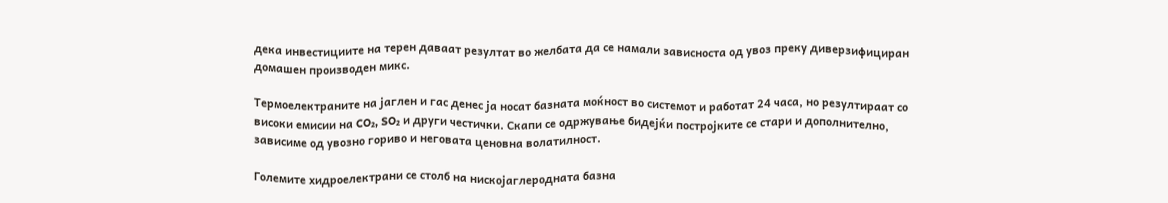дека инвестициите на терен даваат резултат во желбата да се намали зависноста од увоз преку диверзифициран домашен производен микс.

Термoелектраните на јаглен и гас денес ја носат базната моќност во системот и работат 24 часа, но резултираат со високи емисии на CO₂, SO₂ и други честички. Скапи се одржување бидејќи постројките се стари и дополнително, зависиме од увозно гориво и неговата ценовна волатилност.

Големите хидроелектрани се столб на нискојаглеродната базна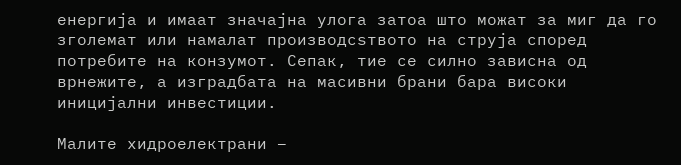енергија и имаат значајна улога затоа што можат за миг да го зголемат или намалат производсѕтвото на струја според потребите на конзумот. Сепак, тие се силно зависна од врнежите, а изградбата на масивни брани бара високи иницијални инвестиции.

Малите хидроелектрани –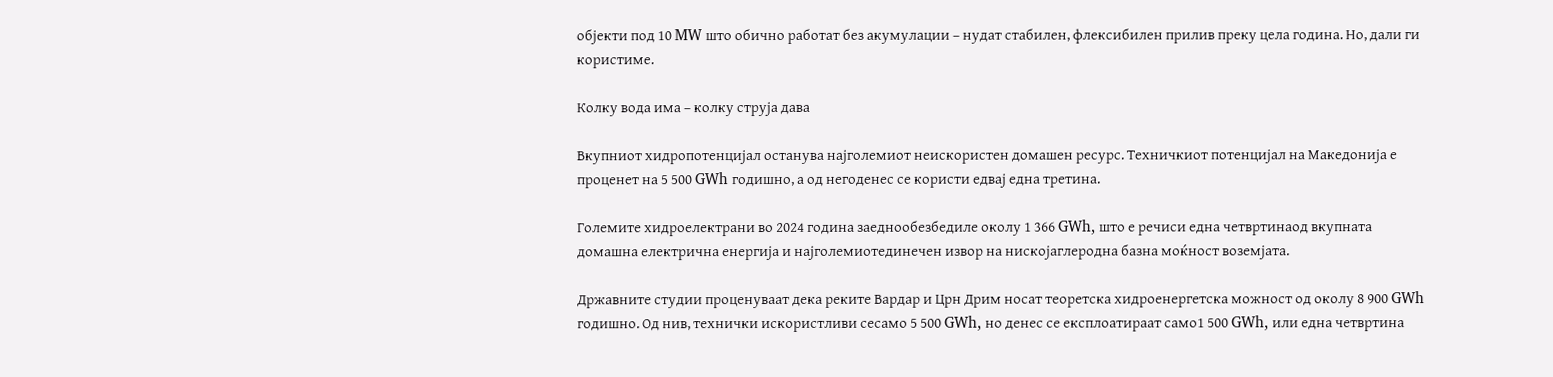објекти под 10 MW што обично работат без акумулации – нудат стабилен, флексибилен прилив преку цела година. Но, дали ги користиме.

Колку вода има – колку струја дава

Вкупниот хидропотенцијал останува најголемиот неискористен домашен ресурс. Техничкиот потенцијал на Македонија е проценет на 5 500 GWh годишно, а од негоденес се користи едвај една третина.

Големите хидроелектрани во 2024 година заеднообезбедиле околу 1 366 GWh, што е речиси една четвртинаод вкупната домашна електрична енергија и најголемиотединечен извор на нискојаглеродна базна моќност воземјата.

Државните студии проценуваат дека реките Вaрдар и Црн Дрим носат теоретска хидроенергетска можност од околу 8 900 GWh годишно. Од нив, технички искористливи сесамо 5 500 GWh, но денес се експлоатираат само1 500 GWh, или една четвртина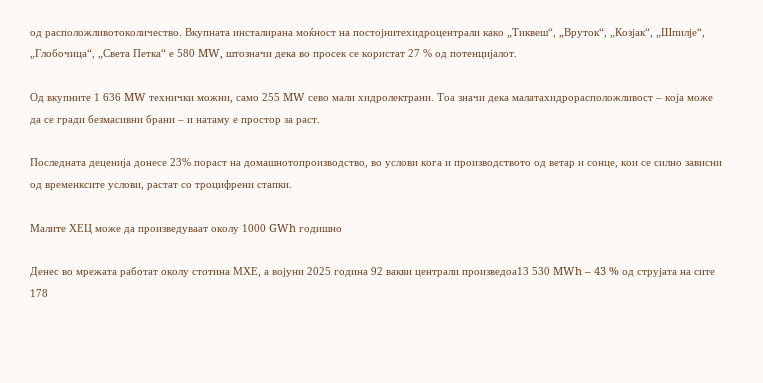од расположливотоколичество. Вкупната инсталирана моќност на постојнитехидроцентрали како „Тиквеш“, „Вруток“, „Козјак“, „Шпилје“, „Глобочица“, „Света Петка“ е 580 MW, штозначи дека во просек се користат 27 % од потенцијалот.

Од вкупните 1 636 MW технички можни, само 255 MW сево мали хидролектрани. Тоа значи дека малатахидрорасположливост – која може да се гради безмасивни брани – и натаму е простор за раст.

Последната деценија донесе 23% пораст на домашнотопроизводство, во услови кога и производството од ветар и сонце, кои се силно зависни од временксите услови, растат со троцифрени стапки.

Малите ХЕЦ може да произведуваат околу 1000 GWh годишно

Денес во мрежата работат околу стотина МХЕ, а војуни 2025 година 92 вакви централи произведоа13 530 MWh – 43 % од струјата на сите 178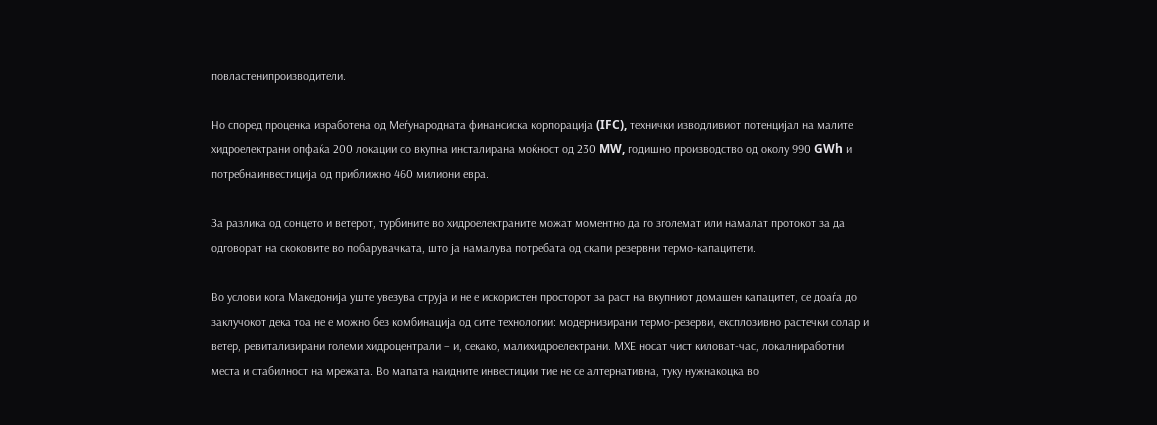повластенипроизводители.

Но според проценка изработена од Меѓународната финансиска корпорација (IFC), технички изводливиот потенцијал на малите хидроелектрани опфаќа 200 локации со вкупна инсталирана моќност од 230 MW, годишно производство од околу 990 GWh и потребнаинвестиција од приближно 460 милиони евра.

За разлика од сонцето и ветерот, турбините во хидроелектраните можат моментно да го зголемат или намалат протокот за да одговорат на скоковите во побарувачката, што ја намалува потребата од скапи резервни термо‑капацитети.

Во услови кога Македонија уште увезува струја и не е искористен просторот за раст на вкупниот домашен капацитет, се доаѓа до заклучокот дека тоа не е можно без комбинација од сите технологии: модернизирани термо‑резерви, експлозивно растечки солар и ветер, ревитализирани големи хидроцентрали – и, секако, малихидроелектрани. МХЕ носат чист киловат‑час, локалниработни места и стабилност на мрежата. Во мапата наидните инвестиции тие не се алтернативна, туку нужнакоцка во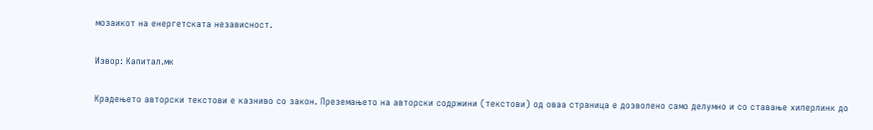мозаикот на енергетската независност.

Извор: Капитал.мк

Крадењето авторски текстови е казниво со закон. Преземањето на авторски содржини (текстови) од оваа страница е дозволено само делумно и со ставање хиперлинк до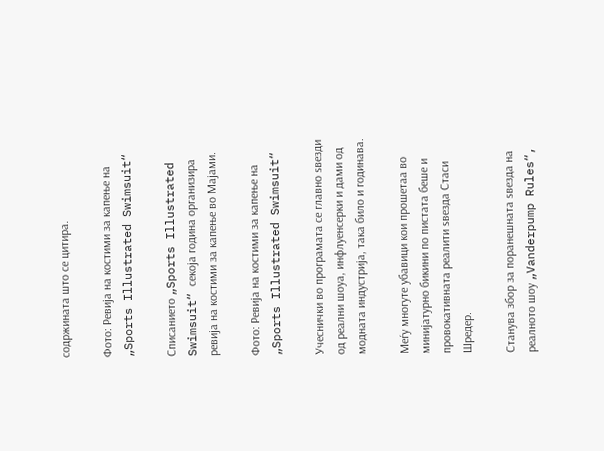содржината што се цитира.

Фото: Ревија на костими за капење на „Sports Illustrated Swimsuit“

Списанието „Sports Illustrated Swimsuit“ секоја година организира ревија на костими за капење во Мајами.

Фото: Ревија на костими за капење на „Sports Illustrated Swimsuit“

Учеснички во програмата се главно ѕвезди од реални шоуа, инфлуенсерки и дами од модната индустрија, така било и годинава.

Меѓу многуте убавици кои прошетаа во минијатурно бикини по пистата беше и провокативната реалити ѕвезда Стаси Шредер.

Станува збор за поранешната ѕвезда на реалното шоу „Vanderpump Rules“,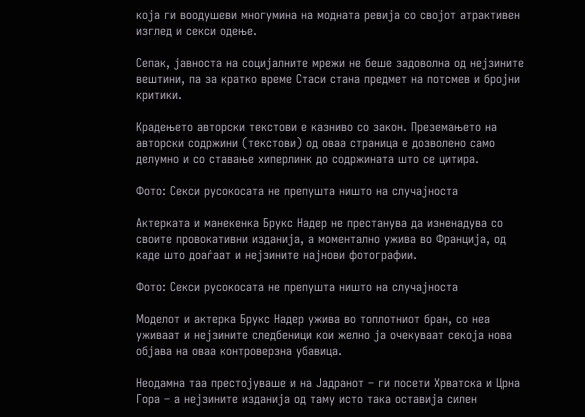која ги воодушеви многумина на модната ревија со својот атрактивен изглед и секси одење.

Сепак, јавноста на социјалните мрежи не беше задоволна од нејзините вештини, па за кратко време Стаси стана предмет на потсмев и бројни критики.

Крадењето авторски текстови е казниво со закон. Преземањето на авторски содржини (текстови) од оваа страница е дозволено само делумно и со ставање хиперлинк до содржината што се цитира.

Фото: Секси русокосата не препушта ништо на случајноста

Актерката и манекенка Брукс Надер не престанува да изненадува со своите провокативни изданија, а моментално ужива во Франција, од каде што доаѓаат и нејзините најнови фотографии.

Фото: Секси русокосата не препушта ништо на случајноста

Моделот и актерка Брукс Надер ужива во топлотниот бран, со неа уживаат и нејзините следбеници кои желно ја очекуваат секоја нова објава на оваа контроверзна убавица.

Неодамна таа престојуваше и на Јадранот – ги посети Хрватска и Црна Гора – а нејзините изданија од таму исто така оставија силен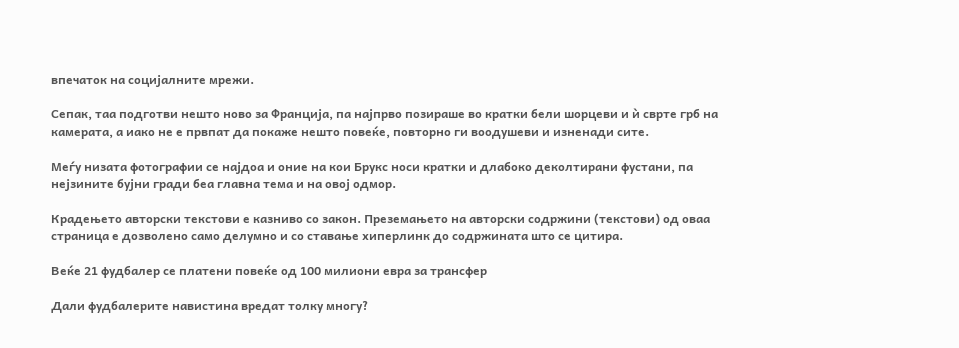впечаток на социјалните мрежи.

Сепак, таа подготви нешто ново за Франција, па најпрво позираше во кратки бели шорцеви и ѝ сврте грб на камерата, а иако не е првпат да покаже нешто повеќе, повторно ги воодушеви и изненади сите.

Меѓу низата фотографии се најдоа и оние на кои Брукс носи кратки и длабоко деколтирани фустани, па нејзините бујни гради беа главна тема и на овој одмор.

Крадењето авторски текстови е казниво со закон. Преземањето на авторски содржини (текстови) од оваа страница е дозволено само делумно и со ставање хиперлинк до содржината што се цитира.

Веќе 21 фудбалер се платени повеќе од 100 милиони евра за трансфер

Дали фудбалерите навистина вредат толку многу?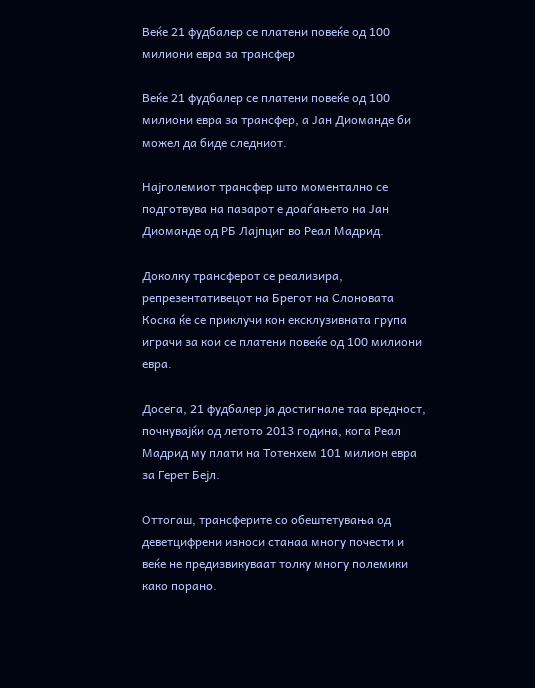Веќе 21 фудбалер се платени повеќе од 100 милиони евра за трансфер

Веќе 21 фудбалер се платени повеќе од 100 милиони евра за трансфер, а Јан Диоманде би можел да биде следниот.

Најголемиот трансфер што моментално се подготвува на пазарот е доаѓањето на Јан Диоманде од РБ Лајпциг во Реал Мадрид.

Доколку трансферот се реализира, репрезентативецот на Брегот на Слоновата Коска ќе се приклучи кон ексклузивната група играчи за кои се платени повеќе од 100 милиони евра.

Досега, 21 фудбалер ја достигнале таа вредност, почнувајќи од летото 2013 година, кога Реал Мадрид му плати на Тотенхем 101 милион евра за Герет Бејл.

Оттогаш, трансферите со обештетувања од деветцифрени износи станаа многу почести и веќе не предизвикуваат толку многу полемики како порано.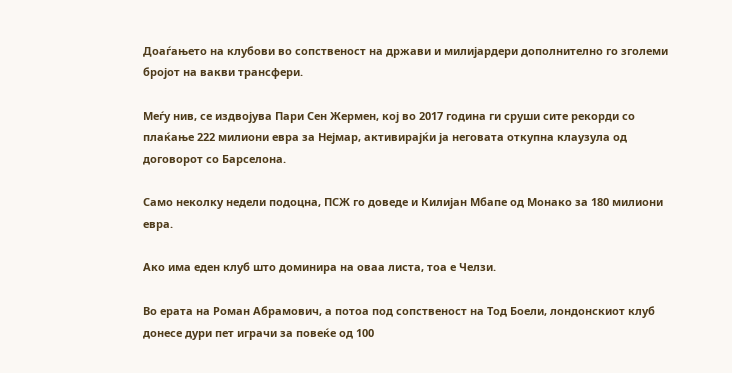Доаѓањето на клубови во сопственост на држави и милијардери дополнително го зголеми бројот на вакви трансфери.

Меѓу нив, се издвојува Пари Сен Жермен, кој во 2017 година ги сруши сите рекорди со плаќање 222 милиони евра за Нејмар, активирајќи ја неговата откупна клаузула од договорот со Барселона.

Само неколку недели подоцна, ПСЖ го доведе и Килијан Мбапе од Монако за 180 милиони евра.

Ако има еден клуб што доминира на оваа листа, тоа е Челзи.

Во ерата на Роман Абрамович, а потоа под сопственост на Тод Боели, лондонскиот клуб донесе дури пет играчи за повеќе од 100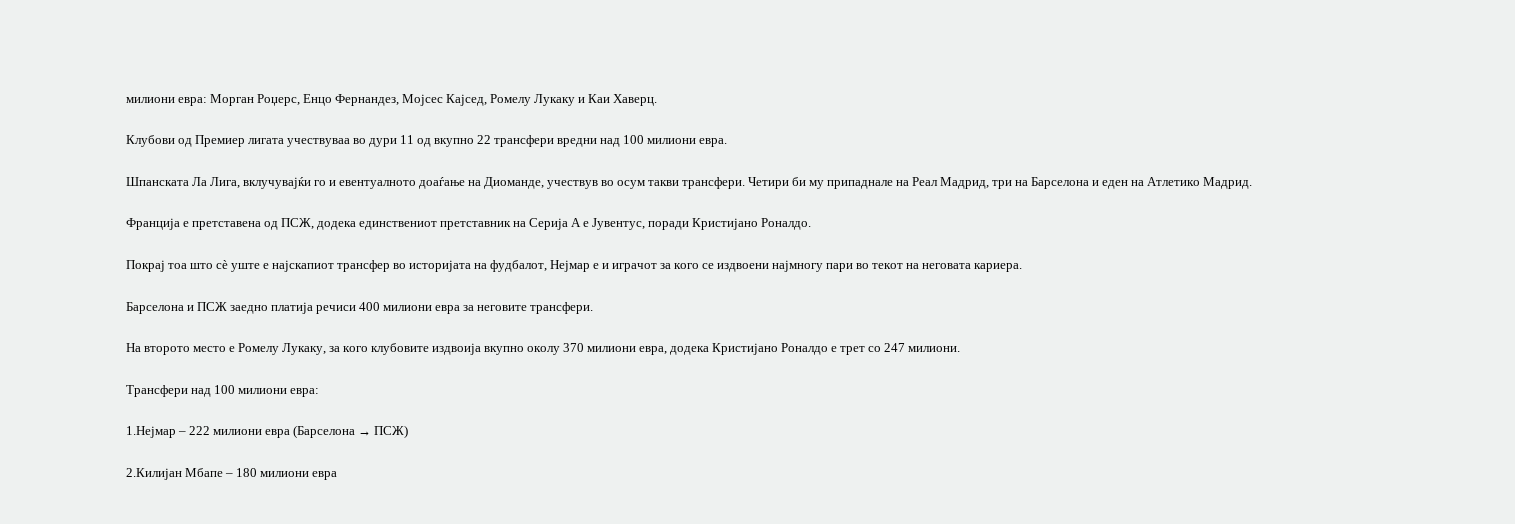милиони евра: Морган Роџерс, Енцо Фернандез, Мојсес Кајсед, Ромелу Лукаку и Каи Хаверц.

Клубови од Премиер лигата учествуваа во дури 11 од вкупно 22 трансфери вредни над 100 милиони евра.

Шпанската Ла Лига, вклучувајќи го и евентуалното доаѓање на Диоманде, учествув во осум такви трансфери. Четири би му припаднале на Реал Мадрид, три на Барселона и еден на Атлетико Мадрид.

Франција е претставена од ПСЖ, додека единствениот претставник на Серија А е Јувентус, поради Кристијано Роналдо.

Покрај тоа што сè уште е најскапиот трансфер во историјата на фудбалот, Нејмар е и играчот за кого се издвоени најмногу пари во текот на неговата кариера.

Барселона и ПСЖ заедно платија речиси 400 милиони евра за неговите трансфери.

На второто место е Ромелу Лукаку, за кого клубовите издвоија вкупно околу 370 милиони евра, додека Кристијано Роналдо е трет со 247 милиони.

Трансфери над 100 милиони евра:

1.Нејмар – 222 милиони евра (Барселона → ПСЖ)

2.Килијан Мбапе – 180 милиони евра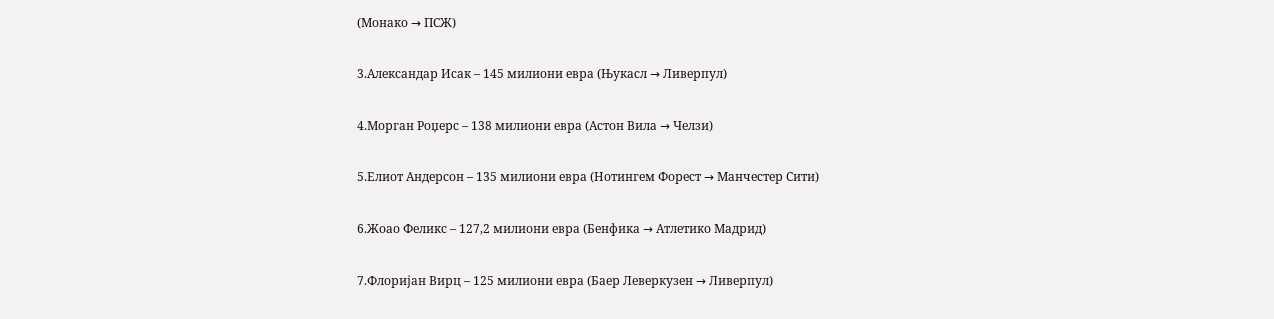(Монако → ПСЖ)

3.Александар Исак – 145 милиони евра (Њукасл → Ливерпул)

4.Морган Роџерс – 138 милиони евра (Астон Вила → Челзи)

5.Елиот Андерсон – 135 милиони евра (Нотингем Форест → Манчестер Сити)

6.Жоао Феликс – 127,2 милиони евра (Бенфика → Атлетико Мадрид)

7.Флоријан Вирц – 125 милиони евра (Баер Леверкузен → Ливерпул)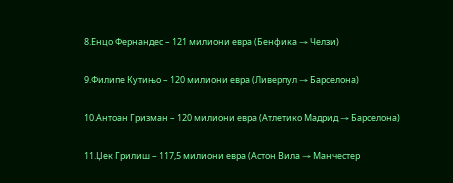8.Енцо Фернандес – 121 милиони евра (Бенфика → Челзи)

9.Филипе Кутињо – 120 милиони евра (Ливерпул → Барселона)

10.Антоан Гризман – 120 милиони евра (Атлетико Мадрид → Барселона)

11.Џек Грилиш – 117,5 милиони евра (Астон Вила → Манчестер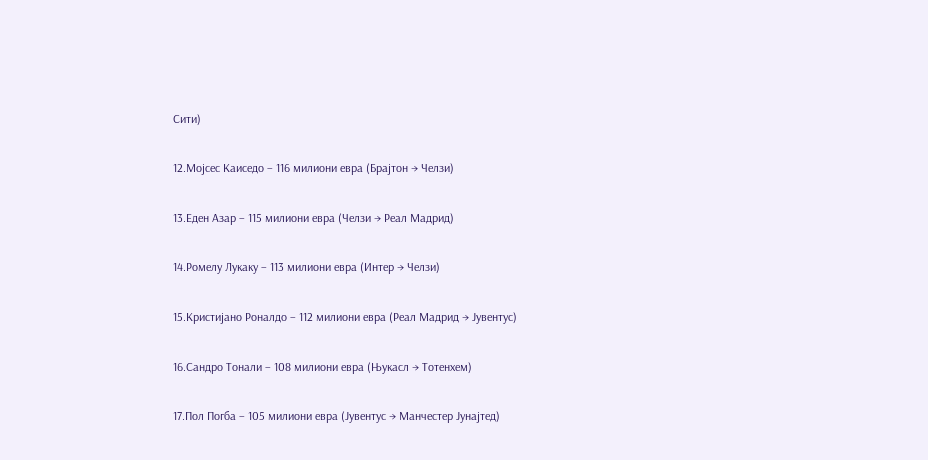Сити)

12.Мојсес Каиседо – 116 милиони евра (Брајтон → Челзи)

13.Еден Азар – 115 милиони евра (Челзи → Реал Мадрид)

14.Ромелу Лукаку – 113 милиони евра (Интер → Челзи)

15.Кристијано Роналдо – 112 милиони евра (Реал Мадрид → Јувентус)

16.Сандро Тонали – 108 милиони евра (Њукасл → Тотенхем)

17.Пол Погба – 105 милиони евра (Јувентус → Манчестер Јунајтед)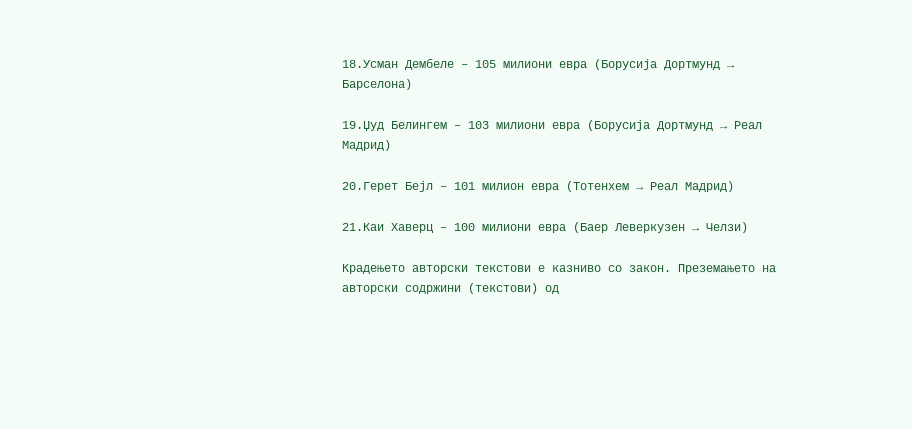18.Усман Дембеле – 105 милиони евра (Борусија Дортмунд → Барселона)

19.Џуд Белингем – 103 милиони евра (Борусија Дортмунд → Реал Мадрид)

20.Герет Бејл – 101 милион евра (Тотенхем → Реал Мадрид)

21.Каи Хаверц – 100 милиони евра (Баер Леверкузен → Челзи)

Крадењето авторски текстови е казниво со закон. Преземањето на авторски содржини (текстови) од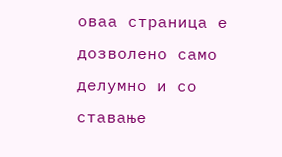оваа страница е дозволено само делумно и со ставање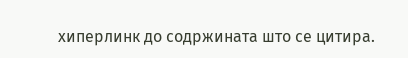хиперлинк до содржината што се цитира.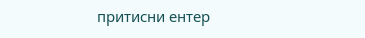притисни ентер